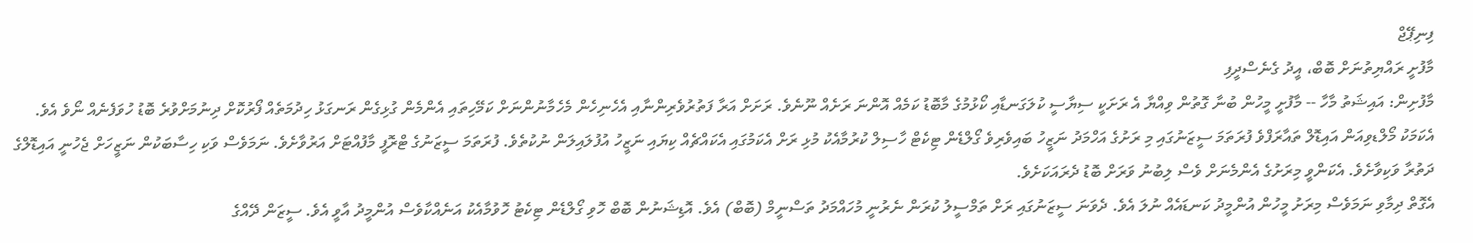ފިނިޕޭޖް
މާފުށީ ރައްޔިތުނަށް ބޮބް، އީދު ގެނެސްދީފި
މާފުށިން: އައިޝަތު މާހާ -- މާފުށީ މީހުން ބުނާ ގޮތުން ވިއްޔާ އެ ރަށަކީ ސިޔާސީ ކުލަގަނޑާއި ކޯޅުމުގެ މާބޮޑު ކަމެއް އޮންނަ ރަށެއް ނޫނެވެ. ރަށަށް އަރާ ފަތުރުވެރިންނާއި އެހެނިހެން މެހެމާނުންނަށް ކަމޭހިތައި އެންމެން ގުޅިގެން ރަނގަޅު ހިދުމަތެއް ފޯރުކޮށް ދިނުމަށްވުރެ ބޮޑު ހުވަފެނެއް ނޯވެ އެވެ. އެކަމަކު މޯލްޑވިއަން އައިޑޮލް ތައާރަފްވެ ފުރަތަމަ ސީޒަނުގައި މި ރަށުގެ އަހްމަދު ނަޒީހު ބައިވެރިވެ ގޯލްޑެން ޓިކެޓް ހާސިލް ކުރުމާއެކު މުޅި ރަށް އެކަމުގައި އެކައްޗެއް ކިޔައި ނަޒީހު އުފުލައިލަން ނުކުތެވެ. ފުރަތަމަ ސީޒަނުގެ ޓްރޮފީ މާފުއްޓަށް އަރުވާށެވެ. ނަމަވެސް ވަކި ހިސާބަކުން ނަޒީހަށް ޖެހުނީ އައިޑޮލްގެ ދަތުރާ ވަކިވާށެވެ. އެކަންވީ މިރަށުގެ އެންމެނަށް ވެސް ލިބުނު ވަރަށް ބޮޑު ދެރައަކަށެވެ.
އެގޮތް ދިމާވި ނަމަވެސް މިރަށު މީހުން އުންމީދު ކަނޑައެއް ނުލަ އެވެ. ދެވަނަ ސީޒަނުގައި ރަށް ތަމްސީލު ކުރަން ނެރުނީ މުހައްމަދު ތަސްނީމް (ބޮބް) އެވެ. އޮޑިޝަނުން ބޮބް ހޮވި ގޯލްޑެން ޓިކެޓު ހޮވުމާއެކު އަނެއްކާވެސް އުންމީދު އާވީ އެވެ. ސީޒަން ދޭއްގެ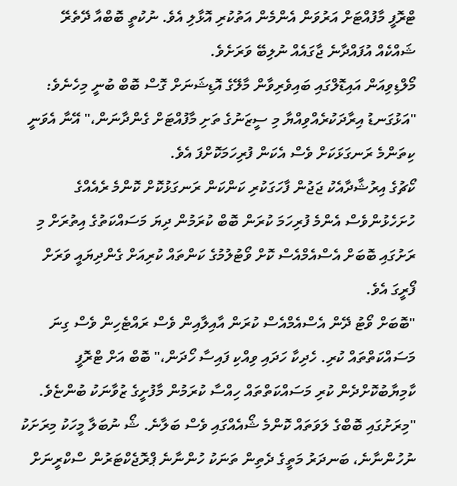ޓްރޮފީ މާފުއްޓަށް އަރުވަން އެންމެން އަތުކުރި އޮޅާލި އެވެ. ނުކުތީ ބޮބްއާ ދޭތެރޭ ޝައްކެއް އުފައްދާނެ ޖާގައެއް ނުލިބޭ ވަރަށެވެ.
މޯލްޑިވިއަން އައިޑޮލްގައި ބައިވެރިވާން މާލޭގެ އޮޑިޝަނަށް ގޮސް ބޮބް ބުނީ މިހެނެވެ: "އަޅުގަނޑު އިރާދަކުރެއްވިއްޔާ މި ސީޒަނުގެ ތަށި މާފުއްޓަށް ގެންދާނަން،" އޭނާ އެވަނީ ކިތަންމެ ރަނގަޅަކަށް ވެސް އެކަން ފުރިހަމަކޮށްފަ އެވެ.
ކޯޗުގެ އިރުޝާދާއެކު ޖަޖުން ފާހަގަކުރި ކަންކަން ރަނގަޅުކޮށް ކޮންމެ ރެއެއްގެ ހުށަހެޅުންވެސް އެންމެ ފުރިހަމަ ކުރަން ބޮބް ކުރަމުން ދިޔަ މަސައްކަތުގެ އިތުރަށް މި ރަށުގައި ބޮބަށް އެސްއެމްއެސް ކޮށް ވޯޓުލުމުގެ ކަންތައް ކުރިއަށް ގެންދިޔައީ ވަރަށް ފޯރީގަ އެވެ.
"ބޮބަށް ވޯޓު ދޭން އެސްއެމްއެސް ކުރަން އާއިލާއިން ވެސް ރައްޓެހިން ވެސް ގިނަ މަސައްކަތްތައް ކުރި. ހެދިކާ ހަދައި ވިއްކި ފައިސާ ހޯދަން،" ބޮބް އަށް ޓްރޮފީ ކާމިޔާބުކޮށްދެން ކުރި މަސައްކަތްތައް ހިއްސާ ކުރަމުން މާފުށީގެ ޒުވާނަކު ބުންޏެވެ. "މިރަށުގައި ބޮބްގެ ލަވަތައް ކޮންމެ ޝޯއެއްގައި ވެސް ބަލާނެ. ޝޯ ނުބަލާ މީހަކު މިރަށަކު ނުހުންނާނެ، ބަނދަރު މަތީގެ ދެތިން ތަނަކު ހުންނާނެ ޕްރޮޖެކްޓަރުން ސްކްރީނަށް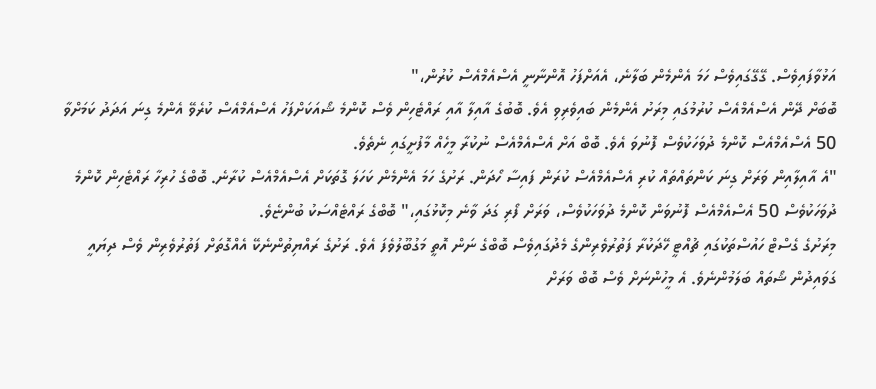އަޅުވާފައިވެސް. ގޭގޭގައިވެސް ހަމަ އެންމެން ބަލާނެ، އެއަށްފަހު އޮންނާނީ އެސްއެމްއެސް ކުރުން،"
ބޮބަށް ދޭން އެސްއެމްއެސް ކުރުމުގައި މިރަށު އެންމެން ބައިވެރިވި އެވެ. ބޮބުގެ އާއިލާ އާއި ރައްޓެހިން ވެސް ކޮންމެ ޝޯއަކަށްފަހު އެސްއެމްއެސް ކުރެވޭ އެންމެ ގިނަ އަދަދު ކަމަށްވާ 50 އެސްއެމްއެސް ކޮންމެ ދުވަހަކުވެސް ފޮނުވަ އެވެ. ބޮބް އަށް އެސްއެމްއެސް ނުކުރާ މީހެއް މާފުށީގައި ނެތެވެ.
"އެ އާއިލާއިން ވަރަށް ގިނަ ކަންތައްތައް ކުރި އެސްއެމްއެސް ކުރަން ފައިސާ ހޯދަން. ރަށުގެ ހަމަ އެންމެން ކަހަލަ ގޮތަކަށް އެސްއެމްއެސް ކުރާނެ. ބޮބްގެ ހުރިހާ ރައްޓެހިން ކޮންމެ ދުވަހަކުވެސް 50 އެސްއެމްއެސް ފޮނުވަން ކޮންމެ ދުވަހަކުވެސް، ވަރަށް ފޯރި ގަދަ ވާނެ މިކޮޅުގައި،" ބޮބްގެ ރައްޓެއްސަކު ބުންޏެވެ.
މިރަށުގެ ގެސްޓް ހައުސްތަކުގައި ޗުއްޓީ ހޭދަކުރާ ފަތުރުވެރިންގެ މެދުގައިވެސް ބޮބްގެ ނަން އޮތީ މަގުބޫލުވެފަ އެވެ. ރަށުގެ ރައްޔިތުންނެކޭ އެއްގޮތަށް ފަތުރުވެރިން ވެސް ދިޔައީ ގަވައިދުން ޝޯތައް ބަލަމުންނެވެ. އެ މީހުންނަށް ވެސް ބޮބް ވަރަށް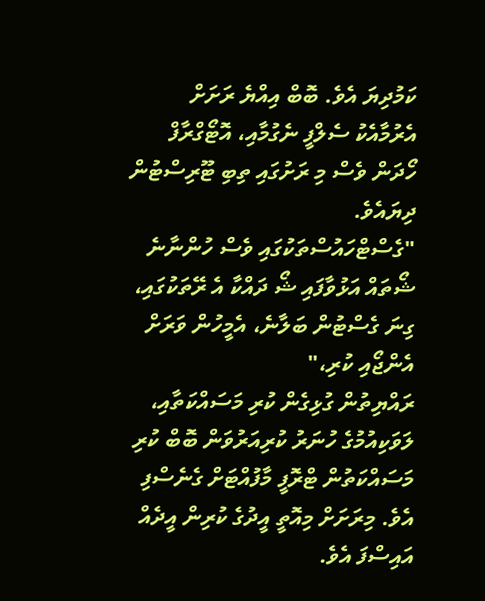ކަމުދިޔަ އެވެ. ބޮބް އިއްޔެ ރަށަށް އެރުމާއެކު ސެލްފީ ނެގުމާއި، އޮޓޯގްރާފް ހޯދަން ވެސް މި ރަށުގައި ތިބި ޓޫރިސްޓުން ދިޔައެވެ.
"ގެސްޓްހައުސްތަކުގައި ވެސް ހުންނާނެ ޝޯތައް އަޅުވާފައި ޝޯ ދައްކާ އެ ރޭތަކުގައި، ގިނަ ގެސްޓުން ބަލާނެ، އެމީހުން ވަރަށް އެންޖޯއި ކުރި،"
ރައްޔިތުން ގުޅިގެން ކުރި މަސައްކަތާއި، ލަވަކިއުމުގެ ހުނަރު ކުރިއަރުވަން ބޮބް ކުރި މަސައްކަތުން ޓްރޮފީ މާފުއްޓަށް ގެނެސްފި އެވެ. މިރަށަށް މިއޮތީ އީދުގެ ކުރިން އީދެއް އައިސްފަ އެވެ.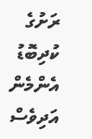ރަށުގެ ކުދިބޮޑު އެންމެން އަދިވެސް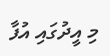މި އީދުގައި އުފާ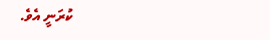ކުރަނީ އެވެ.